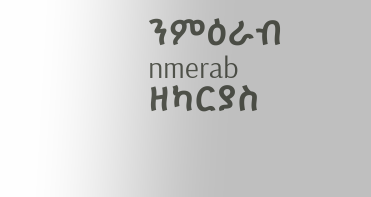ንምዕራብ nmerab
ዘካርያስ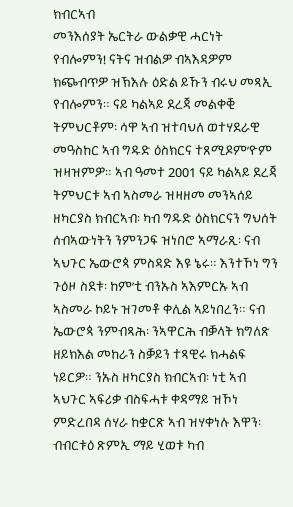ክብርኣብ
መንእሰያት ኤርትራ ውልቃዊ ሓርነት የብሎምን! ናትና ዝብልዎ ብኣእዳዎም ክጭብጥዎ ዝኽእሉ ዕድል ይኹን ብሩህ መጻኢ የብሎምን። ናይ ካልኣይ ደረጃ መልቀቒ ትምህርቶም፡ ሳዋ ኣብ ዝተባህለ ወተሃደራዊ መዓስከር ኣብ ግዱድ ዕስክርና ተጸሚዶም’ዮም ዝዛዝምዎ። ኣብ ዓመተ 2001 ናይ ካልኣይ ደረጃ ትምህርቱ ኣብ ኣስመራ ዝዛዘመ መንኣሰይ ዘካርያስ ክብርኣብ፡ ካብ ግዱድ ዕስክርናን ግህሰት ሰብኣውነትን ንምንጋፍ ዝነበሮ ኣማራጺ፡ ናብ ኣህጉር ኤውሮጳ ምስዳድ እዩ ኔሩ። እንተኾነ ግን ጉዕዞ ስደቱ፡ ከም’ቲ ብንኡስ ኣእምርኡ ኣብ ኣስመራ ኮይኑ ዝገመቶ ቀሊል ኣይነበረን። ናብ ኤውሮጳ ንምብጻሕ፡ ንኣዋርሕ ብቓላት ክግለጽ ዘይክእል መከራን ስቓይን ተጻዊሩ ክሓልፍ ነይርዎ። ንኡስ ዘካርያስ ክብርኣብ፡ ነቲ ኣብ ኣህጉር ኣፍሪቃ ብስፍሓቱ ቀዳማይ ዝኾነ ምድረበዳ ሰሃራ ከቋርጽ ኣብ ዝሃቀነሉ እዋን፡ ብብርቱዕ ጽምኢ ማይ ሂወቱ ካብ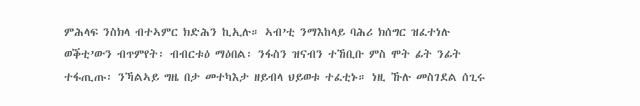ምሕላፍ ንስክላ ብተኣምር ክድሕን ኪኢሉ። ኣብ’ቲ ንማእከላይ ባሕሪ ክሰግር ዝፈተነሉ ወቕቲ’ውን ብጥምየት፡ ብብርቱዕ ማዕበል፡ ንፋስን ዝናብን ተኸቢቡ ምስ ሞት ፊት ንፊት ተፋጢጡ፡ ንኻልኣይ ግዜ በታ መተካእታ ዘይብላ ህይወቱ ተፈቲኑ። ነዚ ኹሉ መስገደል ሰጊሩ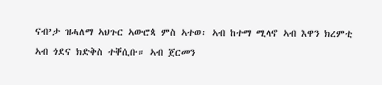ናብ’ታ ዝሓለማ ኣህጉር ኣውሮጳ ምስ ኣተወ፡ ኣብ ከተማ ሚላኖ ኣብ እዋን ክረምቲ ኣብ ጎደና ክድቅስ ተቐሲቡ። ኣብ ጀርመን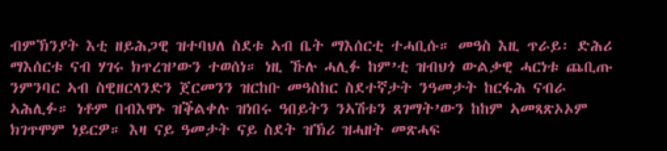ብምኽንያት እቲ ዘይሕጋዊ ዝተባህለ ስደቱ ኣብ ቤት ማእሰርቲ ተሓቢሱ። መዓስ እዚ ጥራይ፡ ድሕሪ ማእሰርቱ ናብ ሃገሩ ክጥረዝ’ውን ተወሰነ። ነዚ ኹሉ ሓሊፉ ከም’ቲ ዝብህጎ ውልቃዊ ሓርነቱ ጨቢጡ ንምንባር ኣብ ስዊዘርላንድን ጀርመንን ዝርከቡ መዓስከር ስደተኛታት ንዓመታት ከርፋሕ ናብራ ኣሕሊፉ። ነቶም በብእዋኑ ዝቕልቀሉ ዝነበሩ ዓበይትን ንኣሽቱን ጸገማት’ውን ከከም ኣመጻጽኦኦም ክገጥሞም ነይርዎ። እዛ ናይ ዓመታት ናይ ስደት ዝኽሪ ዝሓዘት መጽሓፍ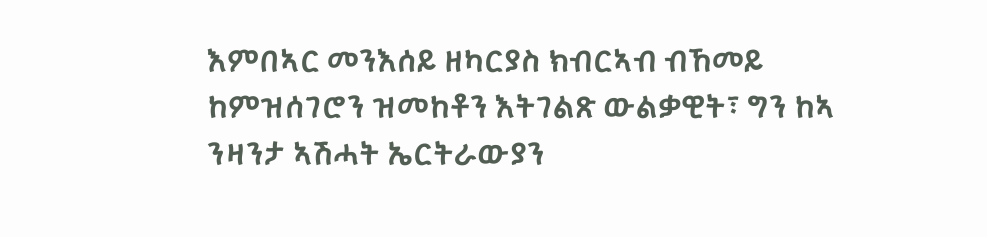እምበኣር መንእሰይ ዘካርያስ ክብርኣብ ብኸመይ ከምዝሰገሮን ዝመከቶን እትገልጽ ውልቃዊት፣ ግን ከኣ ንዛንታ ኣሽሓት ኤርትራውያን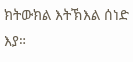ክትውክል እትኽእል ሰነድ እያ።